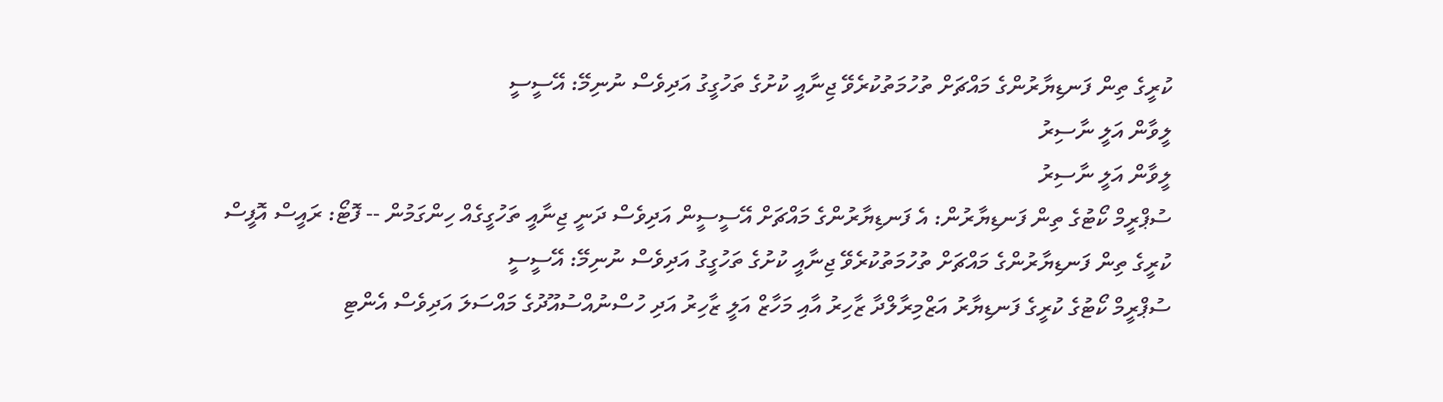ކުރީގެ ތިން ފަނޑިޔާރުންގެ މައްޗަށް ތުހުމަތުކުރެވޭ ޖިނާއީ ކުށުގެ ތަހުގީގު އަދިވެސް ނުނިމޭ: އޭސީސީ
ލީވާން އަލީ ނާސިރު
ލީވާން އަލީ ނާސިރު
ސުޕްރީމް ކޯޓުގެ ތިން ފަނޑިޔާރުން: އެ ފަނޑިޔާރުންގެ މައްޗަށް އޭސީސީން އަދިވެސް ދަނީ ޖިނާއީ ތަހުގީގެއް ހިންގަމުން -- ފޮޓޯ: ރައީސް އޮފީސް
ކުރީގެ ތިން ފަނޑިޔާރުންގެ މައްޗަށް ތުހުމަތުކުރެވޭ ޖިނާއީ ކުށުގެ ތަހުގީގު އަދިވެސް ނުނިމޭ: އޭސީސީ
ސުޕްރީމް ކޯޓުގެ ކުރީގެ ފަނޑިޔާރު އަޒްމިރާލްދާ ޒާހިރު އާއި މަހާޒް އަލީ ޒާހިރު އަދި ހުސްނުއްސުއޫދުގެ މައްސަލަ އަދިވެސް އެންޓި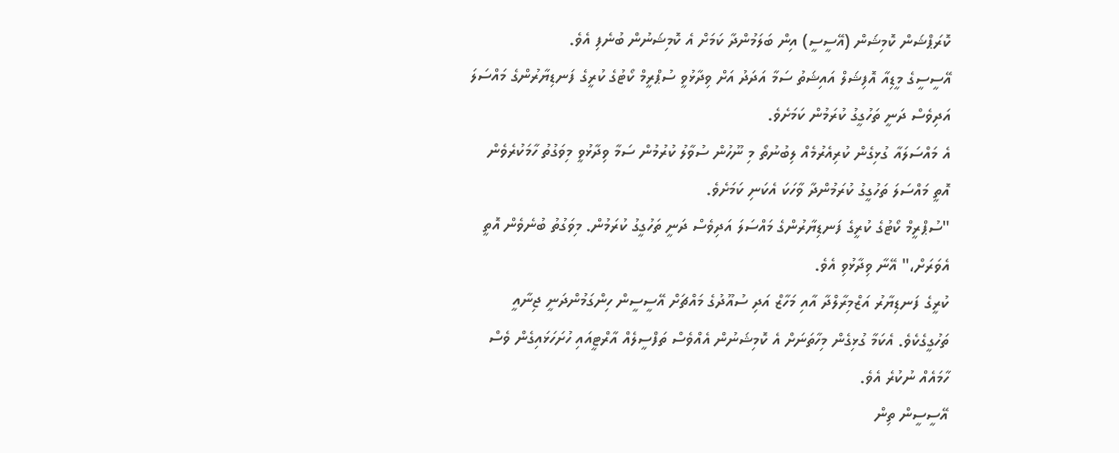ކޮރަޕްޝަން ކޮމިޝަން (އޭސީސީ) އިން ބަލަމުންދާ ކަމަށް އެ ކޮމިޝަނުން ބުނެފި އެވެ.
އޭސީސީގެ މީޑިއާ އޮފިޝަލް އައިޝަތު ސަމާ އަދަދު އަށް ވިދާޅުވީ ސުޕްރީމް ކޯޓުގެ ކުރީގެ ފަނޑިޔާރުންގެ މައްސަލަ އަދިވެސް ދަނީ ތަހުގީގު ކުރަމުން ކަމަށެވެ.
އެ މައްސަލައާ ގުޅިގެން ކުރިއެރުމެއް ލިބުނުތޯ މި ނޫހުން ސުވާލު ކުރުމުން ސަމާ ވިދާޅުވީ މިވަގުތު ހާމަކުރެވެން އޮތީ މައްސަލަ ތަހުގީގު ކުރަމުންދާ ވާހަކަ އެކަނި ކަމަށެވެ.
"ސުޕްރީމް ކޯޓުގެ ކުރީގެ ފަނޑިޔާރުންގެ މައްސަލަ އަދިވެސް ދަނީ ތަހުގީގު ކުރަމުން. މިވަގުތު ބުނެވެން އޮތީ އެވަރަށް،" އޭނާ ވިދާޅުވި އެވެ.
ކުރީގެ ފަނޑިޔާރު އަޒްމިރާލްދާ އާއި މަހާޒް އަދި ސުއޫދުގެ މައްޗަށް އޭސީސީން ހިންގަމުންދަނީ ޖިނާއީ ތަހުގީގެކެވެ. އެކަމާ ގުޅިގެން މިހާތަނަށް އެ ކޮމިޝަނުން އެއްވެސް ތަފްސީލެއް އާރްޓީއައި ހުށަހަޅައިގެން ވެސް ހާމައެއް ނުކުރެ އެވެ.
އޭސީސީން ތިން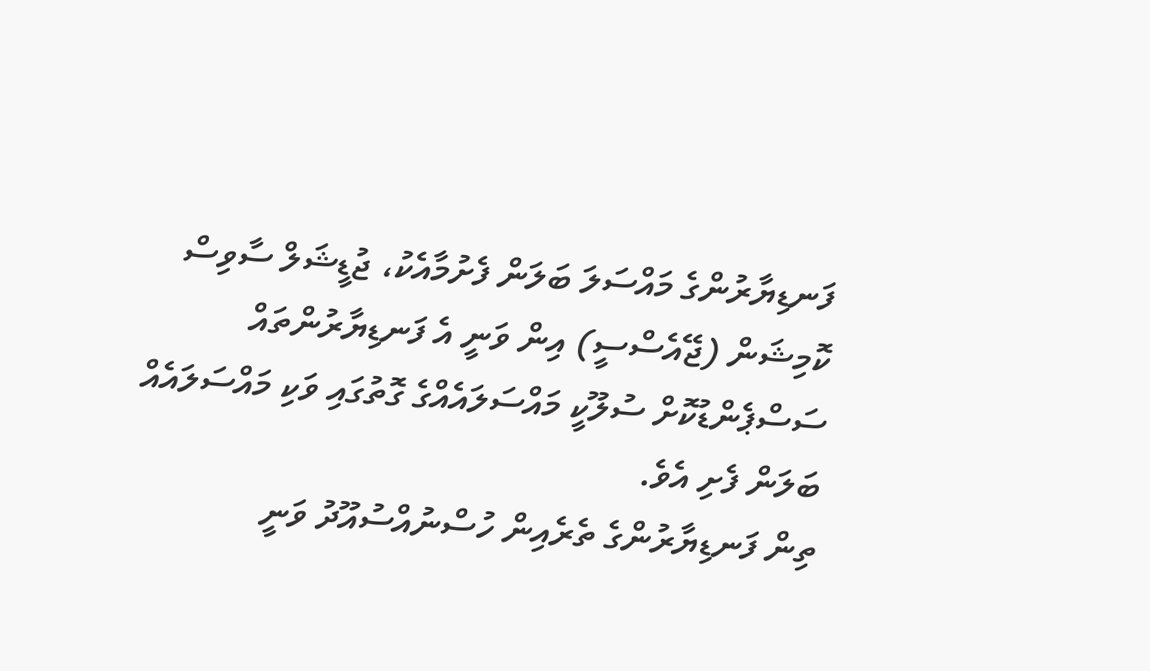ފަނޑިޔާރުންގެ މައްސަލަ ބަލަން ފެށުމާއެކު، ޖުޑީޝަލް ސާވިސް ކޮމިޝަން (ޖޭއެސްސީ) އިން ވަނީ އެ ފަނޑިޔާރުންތައް ސަސްޕެންޑުކޮށް ސުލޫކީ މައްސަލައެއްގެ ގޮތުގައި ވަކި މައްސަލައެއް ބަލަން ފެށި އެވެ.
ތިން ފަނޑިޔާރުންގެ ތެރެއިން ހުސްނުއްސުއޫދު ވަނީ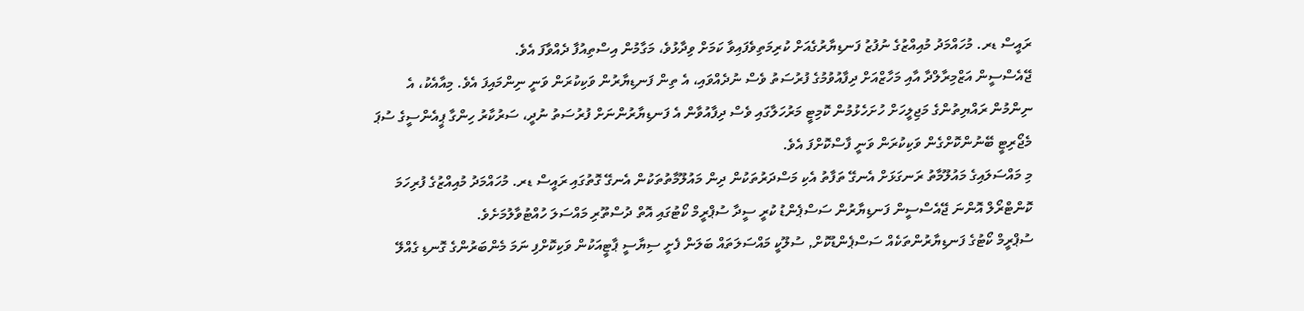ރައީސް ޑރ. މުހައްމަދު މުއިއްޒުގެ ނުފުޒު ފަނޑިޔާރުގެއަށް ކުރިމަތިވެފައިވާ ކަމަށް ވިދާޅުވެ، މަގާމުން އިސްތިއުފާ ދެއްވާފަ އެވެ.
ޖޭއެސްސީން އަޒްމިރާލްދާ އާއި މަހާޒްއަށް ދިފާއުވުމުގެ ފުރުސަތު ވެސް ނުދެއްވައި، އެ ތިން ފަނޑިޔާރުން ވަކިކުރަން ވަނީ ނިންމައިފަ އެވެ. މިއާއެކު، އެ ނިންމުން ރައްޔިތުންގެ މަޖިލީހަށް ހުށަހެޅުމުން ކޮމިޓީ މަރުހަލާގައި ވެސް ދިފާއުވާން އެ ފަނޑިޔާރުންނަށް ފުރުސަތު ނުދީ، ސަރުކާރު ހިންގާ ޕީއެންސީގެ ސުޕަ މެޖޯރިޓީ ބޭނުންކޮށްގެން ވަކިކުރަން ވަނީ ފާސްކޮށްފަ އެވެ.
މި މައްސަލައިގެ މައުލޫމާތު ރަނގަޅަށް އެނގޭ ތަފާތު އެކި މަސްދަރުތަކުން ދިން މައުލޫމާތުތަކުން އެނގޭ ގޮތުގައި ރައީސް ޑރ. މުހައްމަދު މުއިއްޒުގެ ފުރިހަމަ ކޮންޓްރޯލް އޮންނަ ޖޭއެސްސީން ފަނޑިޔާރުން ސަސްޕެންޑު ކުރީ ސީދާ ސުޕްރީމް ކޯޓުގައި އޮތް ދުސްތޫރި މައްސަލަ ހުއްޓުވާލުމަށެވެ.
ސުޕްރީމް ކޯޓުގެ ފަނޑިޔާރުންތަކެއް ސަސްޕެންޑުކޮށް, ސުލޫކީ މައްސަލަތައް ބަލަން ފެށީ ސިޔާސީ ޕާޓީއަކުން ވަކިކޮށްފި ނަމަ މެންބަރުންގެ ގޮނޑި ގެއްލޭ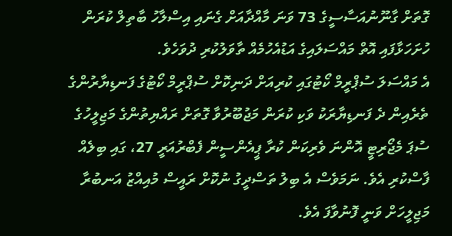ގޮތަށް ގާނޫނުއަސާސީގެ 73 ވަނަ މާއްދާއަށް ގެނައި އިސްލާހު ބާތިލް ކުރަން ހުށަހަޅާފައި އޮތް މައްސަލައިގެ އަޑުއެހުމެއް ތާވަލުކުރި ދުވަހެވެ.
އެ މައްސަލަ ސުޕްރީމް ކޯޓުގައި ކުރިއަށް ދަނިކޮށް ސުޕްރީމް ކޯޓުގެ ފަނޑިޔާރުންގެ ތެރެއިން ދެ ފަނޑިޔާރަކު ވަކި ކުރަން މަޖުބޫރުވާ ގޮތަށް ރައްޔިތުންގެ މަޖިލީހުގެ ސުޕަ މެޖޯރިޓީ އޮންނަ ވެރިކަން ކުރާ ޕީއެންސީން ފެބްރުއަރީ 27، ގައި ބިލެއް ފާސްކުރި އެވެ. ނަމަވެސް އެ ބިލު ތަސްދީގު ނުކޮށް ރައީސް މުއިއްޒު އަނބުރާ މަޖިލީހަށް ވަނީ ފޮނުވާފަ އެވެ.